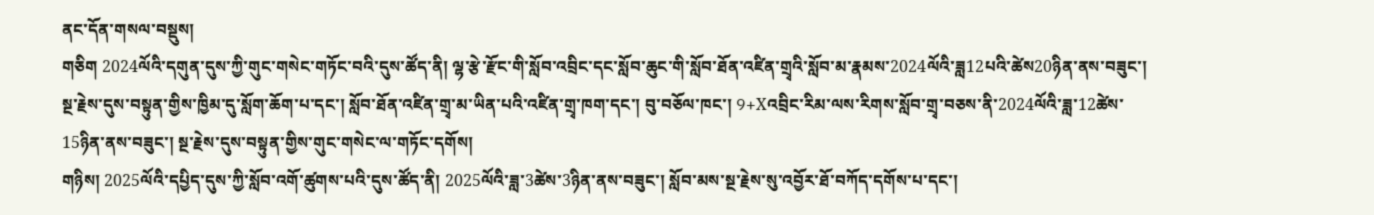ནང་དོན་གསལ་བསྡུས།
གཅིག 2024ལོའི་དགུན་དུས་ཀྱི་གུང་གསེང་གཏོང་བའི་དུས་ཚོད་ནི། ལྷ་རྩེ་རྫོང་གི་སློབ་འབྲིང་དང་སློབ་ཆུང་གི་སློབ་ཐོན་འཛིན་གྲྭའི་སློབ་མ་རྣམས་2024ལོའི་ཟླ12པའི་ཚེས20ཉིན་ནས་བཟུང་། སྔ་རྗེས་དུས་བསྟུན་གྱིས་ཁྱིམ་དུ་སློག་ཆོག་པ་དང་། སློབ་ཐོན་འཛིན་གྲྭ་མ་ཡིན་པའི་འཛིན་གྲྭ་ཁག་དང་། བུ་བཅོལ་ཁང་། 9+Xའབྲིང་རིམ་ལས་རིགས་སློབ་གྲྭ་བཅས་ནི་2024ལོའི་ཟླ་12ཚེས་15ཉིན་ནས་བཟུང་། སྔ་རྗེས་དུས་བསྟུན་གྱིས་གུང་གསེང་ལ་གཏོང་དགོས།
གཉིས། 2025ལོའི་དཔྱིད་དུས་ཀྱི་སློབ་འགོ་ཚུགས་པའི་དུས་ཚོད་ནི། 2025ལོའི་ཟླ་3ཚེས་3ཉིན་ནས་བཟུང་། སློབ་མས་སྔ་རྗེས་སུ་འབྱོར་ཐོ་བཀོད་དགོས་པ་དང་།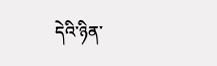དེའི་ཉིན་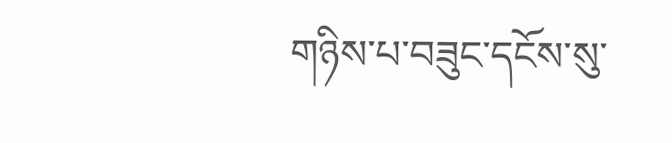གཉིས་པ་བཟུང་དངོས་སུ་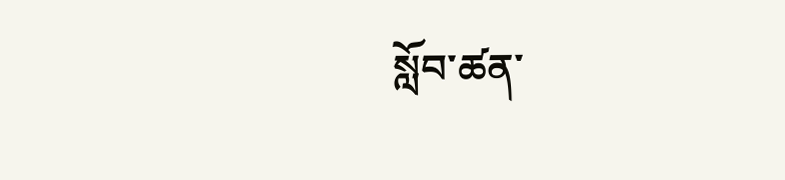སློབ་ཚན་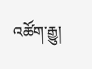འཚོག་རྒྱུ།